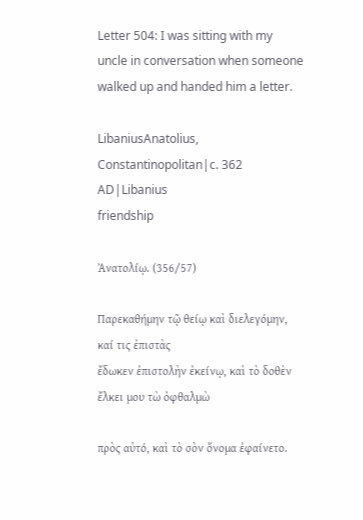Letter 504: I was sitting with my uncle in conversation when someone walked up and handed him a letter.

LibaniusAnatolius, Constantinopolitan|c. 362 AD|Libanius
friendship

Ἀνατολίῳ. (356/57)

Παρεκαθήμην τῷ θείῳ καὶ διελεγόμην, καί τις ἐπιστὰς
ἔδωκεν ἐπιστολὴν ἐκείνῳ, καὶ τὸ δοθὲν ἔλκει μου τὼ ὀφθαλμὼ

πρὸς αὑτό, καὶ τὸ σὸν ὄνομα ἐφαίνετο.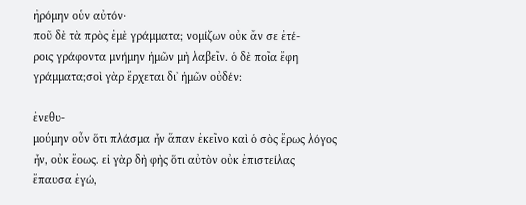ἠρόμην οὑν αὐτόν·
ποῦ δὲ τὰ πρὸς ἐμὲ γράμματα; νομίζων οὐκ ἄν σε ἐτέ-
ροις γράφοντα μνήμην ἡμῶν μὴ λαβεῖν. ὁ δὲ ποῖα ἔφη
γράμματα;σοὶ γὰρ ἔρχεται δι᾿ ἡμῶν οὐδέν:

ἐνεθυ-
μούμην οὖν ὅτι πλάσμα ἦν ἅπαν ἐκεῖνο καὶ ὁ σὸς ἔρως λόγος
ἦν, οὐκ ἔοως. εἰ γὰρ δὴ φὴς ὅτι αὐτὸν οὐκ ἐπιστείλας
ἔπαυσα ἐγώ,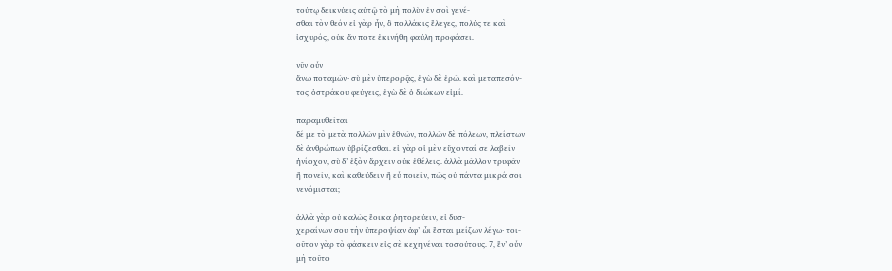τούτῳ δεικνύεις αὐτῷ τὸ μὴ πολὺν ἐν σοὶ γενέ-
σθαι τὸν θεόν εἰ γὰρ ἦν, ὃ πολλάκις ἔλεγες, πολύς τε καὶ
ἰσχυρός, οὐκ ἄν ποτε ἐκινήθη φαύλη προφάσει.

νῦν οὖν
ἄνω ποταμῶν· σὺ μὲν ὑπερορᾷς, ἐγὼ δὲ ἐρῶ. καὶ μεταπεσόν-
τος ὀστράκου φεύγεις, ἐγὼ δὲ ὁ διώκων εἰμί.

παραμυθεῖται
δέ με τὸ μετὰ πολλῶν μὶν ἐθνῶν, πολλῶν δὲ πόλεων, πλείστων
δὲ ἀνθρώπων ὑβρίζεσθαι. εἰ γὰρ οἱ μὲν εὔχονταί σε λαβεῖν
ἡνίοχον, σὺ δ’ ἐξὸν ἄρχειν οὐκ ἐθέλεις. ἀλλὰ μᾶλλον τρυφᾶν
ἢ πονεῖν, καὶ καθεύδειν ἢ εὖ ποιεῖν, πῶς οὐ πάντα μικρά σοι
νενόμισται;

ἀλλὰ γὰρ οὐ καλῶς ἔοικα ῥητορεύειν, εἰ δυσ-
χεραίνων σου τὴν ὑπεροψίαν ἀφ’ ὧι ἔσται μείζων λέγω· τοι-
οῦτον γὰρ τὸ φάσκειν εἰς σὲ κεχηνέναι τοσούτους. 7, ἕν’ οὖν
μὴ τοῦτο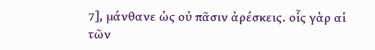7], μάνθανε ὡς οὐ πᾶσιν ἀρέσκεις. οἷς γὰρ αἱ τῶν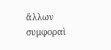ἄλλων συμφοραὶ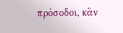πρόσοδοι, κἂν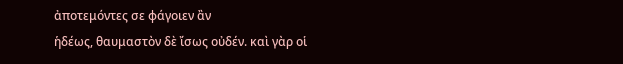ἀποτεμόντες σε φάγοιεν ἂν
ἡδέως, θαυμαστὸν δὲ ἴσως οὐδέν. καὶ γὰρ οἱ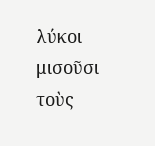λύκοι μισοῦσι
τοὺς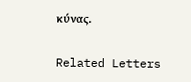κύνας.

Related Letters